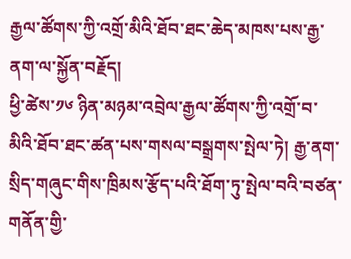རྒྱལ་ཚོགས་ཀྱི་འགྲོ་མིའི་ཐོབ་ཐང་ཆེད་མཁས་པས་རྒྱ་ནག་ལ་སྐྱོན་བརྗོད།
ཕྱི་ཚེས་༡༦ ཉིན་མཉམ་འབྲེལ་རྒྱལ་ཚོགས་ཀྱི་འགྲོ་བ་མིའི་ཐོབ་ཐང་ཚན་པས་གསལ་བསྒྲགས་སྤེལ་ཏེ། རྒྱ་ནག་སྲིད་གཞུང་གིས་ཁྲིམས་རྩོད་པའི་ཐོག་ཏུ་སྤེལ་བའི་བཙན་གནོན་གྱི་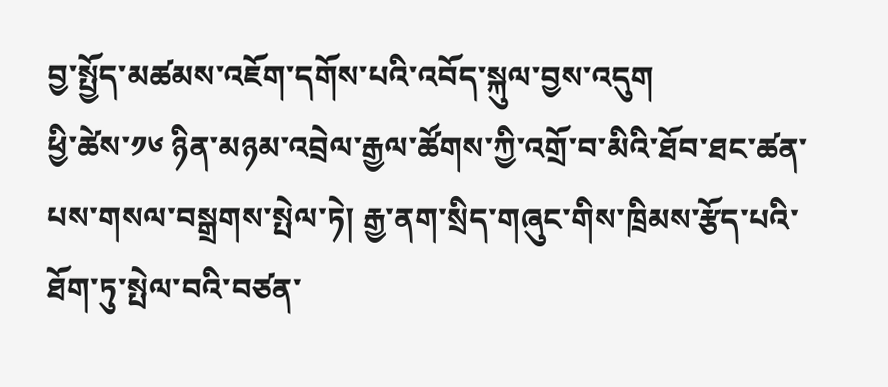བྱ་སྤྱོད་མཚམས་འཇོག་དགོས་པའི་འབོད་སྐུལ་བྱས་འདུག
ཕྱི་ཚེས་༡༦ ཉིན་མཉམ་འབྲེལ་རྒྱལ་ཚོགས་ཀྱི་འགྲོ་བ་མིའི་ཐོབ་ཐང་ཚན་པས་གསལ་བསྒྲགས་སྤེལ་ཏེ། རྒྱ་ནག་སྲིད་གཞུང་གིས་ཁྲིམས་རྩོད་པའི་ཐོག་ཏུ་སྤེལ་བའི་བཙན་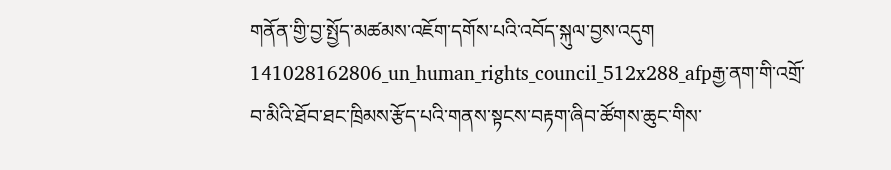གནོན་གྱི་བྱ་སྤྱོད་མཚམས་འཇོག་དགོས་པའི་འབོད་སྐུལ་བྱས་འདུག
141028162806_un_human_rights_council_512x288_afpརྒྱ་ནག་གི་འགྲོ་བ་མིའི་ཐོབ་ཐང་ཁྲིམས་རྩོད་པའི་གནས་སྟངས་བརྟག་ཞིབ་ཚོགས་ཆུང་གིས་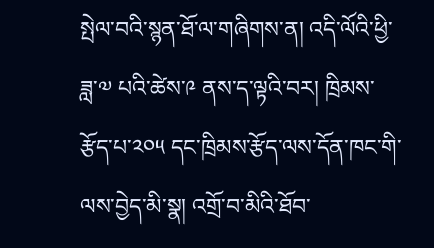སྤེལ་བའི་སྙན་ཐོ་ལ་གཞིགས་ན། འདི་ལོའི་ཕྱི་ཟླ་༧ པའི་ཚེས་༩ ནས་ད་ལྟའི་བར། ཁྲིམས་རྩོད་པ་༢༠༥ དང་ཁྲིམས་རྩོད་ལས་དོན་ཁང་གི་ལས་བྱེད་མི་སྣ། འགྲོ་བ་མིའི་ཐོབ་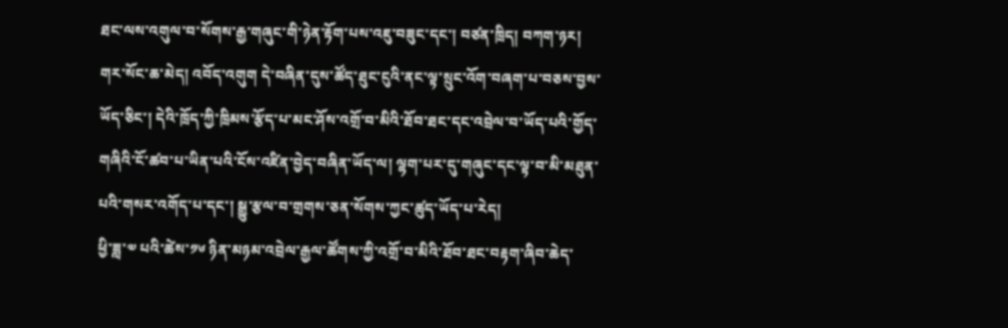ཐང་ལས་འགུལ་བ་སོགས་རྒྱ་གཞུང་གི་ཉེན་རྟོག་པས་འཇུ་བཟུང་དང་། བཙན་ཁྲིད། བཀག་ཉར། གར་སོང་ཆ་མེད། འབོད་འགུག དེ་བཞིན་དུས་ཚོད་ཐུང་ངུའི་ནང་ལྟ་སྲུང་འོག་བཞག་པ་བཅས་བྱས་ཡོད་ཅིང་། དེའི་ཁྲོད་ཀྱི་ཁྲིམས་རྩོད་པ་མང་ཤོས་འགྲོ་བ་མིའི་ཐོབ་ཐང་དང་འབྲེལ་བ་ཡོད་པའི་གྱོད་གཞིའི་ངོ་ཚབ་པ་ཡིན་པའི་ངོས་འཛིན་བྱེད་བཞིན་ཡོད་ལ། ལྷག་པར་དུ་གཞུང་དང་ལྟ་བ་མི་མཐུན་པའི་གསར་འགོད་པ་དང་། སྒྱུ་རྩལ་བ་གྲགས་ཅན་སོགས་ཀྱང་ཚུད་ཡོད་པ་རེད།
ཕྱི་ཟླ་༧ པའི་ཚེས་༡༦ ཉིན་མཉམ་འབྲེལ་རྒྱལ་ཚོགས་ཀྱི་འགྲོ་བ་མིའི་ཐོབ་ཐང་བརྟག་ཞིབ་ཆེད་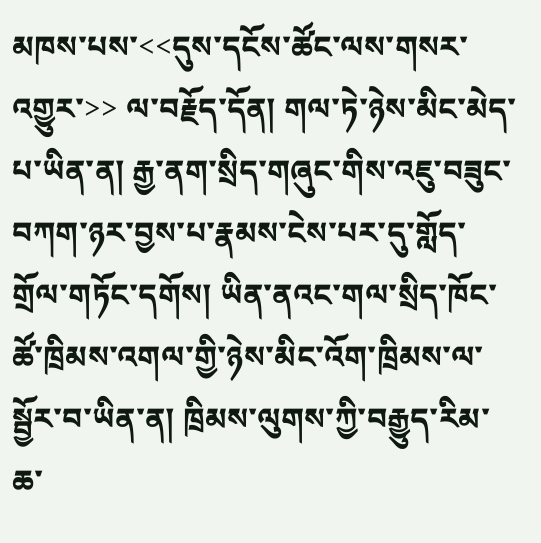མཁས་པས་<<དུས་དངོས་ཚོང་ལས་གསར་འགྱུར་>> ལ་བརྗོད་དོན། གལ་ཏེ་ཉེས་མིང་མེད་པ་ཡིན་ན། རྒྱ་ནག་སྲིད་གཞུང་གིས་འཇུ་བཟུང་བཀག་ཉར་བྱས་པ་རྣམས་ངེས་པར་དུ་གློད་གྲོལ་གཏོང་དགོས། ཡིན་ནའང་གལ་སྲིད་ཁོང་ཚོ་ཁྲིམས་འགལ་གྱི་ཉེས་མིང་འོག་ཁྲིམས་ལ་སྦྱོར་བ་ཡིན་ན། ཁྲིམས་ལུགས་ཀྱི་བརྒྱུད་རིམ་ཆ་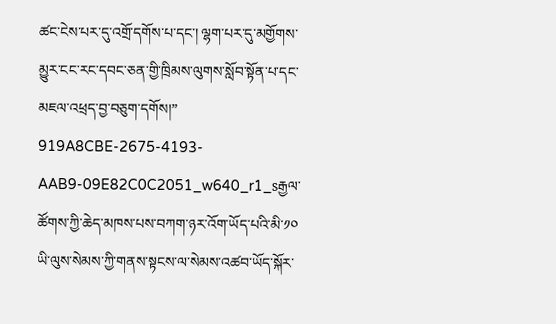ཚང་ངེས་པར་དུ་འགྲོ་དགོས་པ་དང་། ལྷག་པར་དུ་མགྱོགས་མྱུར་ངང་རང་དབང་ཅན་གྱི་ཁྲིམས་ལུགས་སློབ་སྟོན་པ་དང་མཇལ་འཕྲད་བྱ་བཅུག་དགོས།”
919A8CBE-2675-4193-AAB9-09E82C0C2051_w640_r1_sརྒྱལ་ཚོགས་ཀྱི་ཆེད་མཁས་པས་བཀག་ཉར་འོག་ཡོད་པའི་མི་༡༠ ཡི་ལུས་སེམས་ཀྱི་གནས་སྟངས་ལ་སེམས་འཚབ་ཡོད་སྐོར་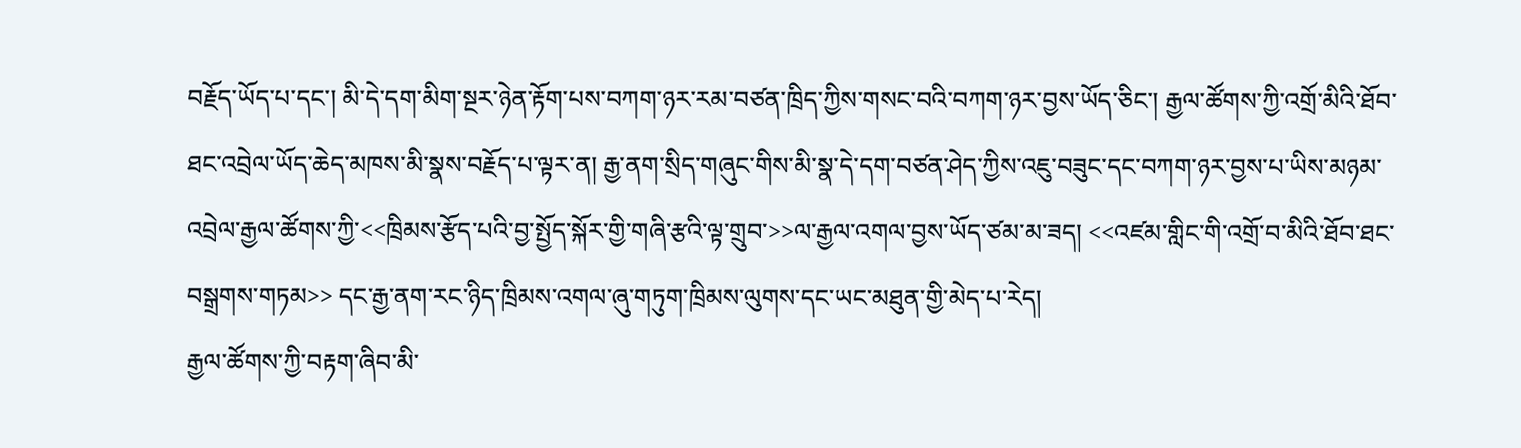བརྗོད་ཡོད་པ་དང་། མི་དེ་དག་མིག་སྔར་ཉེན་རྟོག་པས་བཀག་ཉར་རམ་བཙན་ཁྲིད་ཀྱིས་གསང་བའི་བཀག་ཉར་བྱས་ཡོད་ཅིང་། རྒྱལ་ཚོགས་ཀྱི་འགྲོ་མིའི་ཐོབ་ཐང་འབྲེལ་ཡོད་ཆེད་མཁས་མི་སྣས་བརྗོད་པ་ལྟར་ན། རྒྱ་ནག་སྲིད་གཞུང་གིས་མི་སྣ་དེ་དག་བཙན་ཤེད་ཀྱིས་འཇུ་བཟུང་དང་བཀག་ཉར་བྱས་པ་ཡིས་མཉམ་འབྲེལ་རྒྱལ་ཚོགས་ཀྱི་<<ཁྲིམས་རྩོད་པའི་བྱ་སྤྱོད་སྐོར་གྱི་གཞི་རྩའི་ལྟ་གྲུབ་>>ལ་རྒྱལ་འགལ་བྱས་ཡོད་ཙམ་མ་ཟད། <<འཛམ་གླིང་གི་འགྲོ་བ་མིའི་ཐོབ་ཐང་བསྒྲགས་གཏམ>> དང་རྒྱ་ནག་རང་ཉིད་ཁྲིམས་འགལ་ཞུ་གཏུག་ཁྲིམས་ལུགས་དང་ཡང་མཐུན་གྱི་མེད་པ་རེད།
རྒྱལ་ཚོགས་ཀྱི་བརྟག་ཞིབ་མི་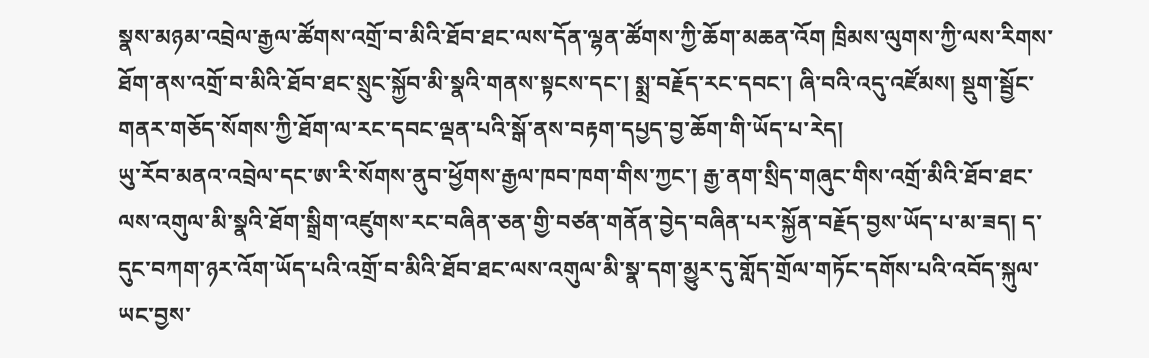སྣས་མཉམ་འབྲེལ་རྒྱལ་ཚོགས་འགྲོ་བ་མིའི་ཐོབ་ཐང་ལས་དོན་ལྷན་ཚོགས་ཀྱི་ཆོག་མཆན་འོག ཁྲིམས་ལུགས་ཀྱི་ལས་རིགས་ཐོག་ནས་འགྲོ་བ་མིའི་ཐོབ་ཐང་སྲུང་སྐྱོབ་མི་སྣའི་གནས་སྟངས་དང་། སྨྲ་བརྗོད་རང་དབང་། ཞི་བའི་འདུ་འཛོམས། སྡུག་སྦྱོང་གནར་གཅོད་སོགས་ཀྱི་ཐོག་ལ་རང་དབང་ལྡན་པའི་སྒོ་ནས་བརྟག་དཔྱད་བྱ་ཆོག་གི་ཡོད་པ་རེད།
ཡུ་རོབ་མནའ་འབྲེལ་དང་ཨ་རི་སོགས་ནུབ་ཕྱོགས་རྒྱལ་ཁབ་ཁག་གིས་ཀྱང་། རྒྱ་ནག་སྲིད་གཞུང་གིས་འགྲོ་མིའི་ཐོབ་ཐང་ལས་འགུལ་མི་སྣའི་ཐོག་སྒྲིག་འཛུགས་རང་བཞིན་ཅན་གྱི་བཙན་གནོན་བྱེད་བཞིན་པར་སྐྱོན་བརྗོད་བྱས་ཡོད་པ་མ་ཟད། ད་དུང་བཀག་ཉར་འོག་ཡོད་པའི་འགྲོ་བ་མིའི་ཐོབ་ཐང་ལས་འགུལ་མི་སྣ་དག་མྱུར་དུ་གློད་གྲོལ་གཏོང་དགོས་པའི་འབོད་སྐུལ་ཡང་བྱས་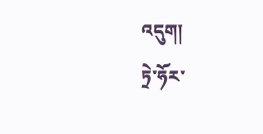འདུག།
ཏྲེ་ཧོར་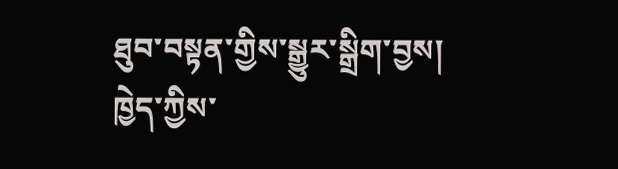ཐུབ་བསྟན་གྱིས་སྒྱུར་སྒྲིག་བྱས།
ཁྱེད་ཀྱིས་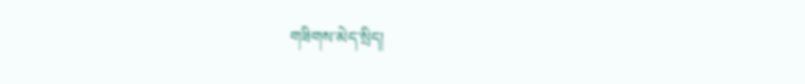གཟིགས་མེད་སྲིད།